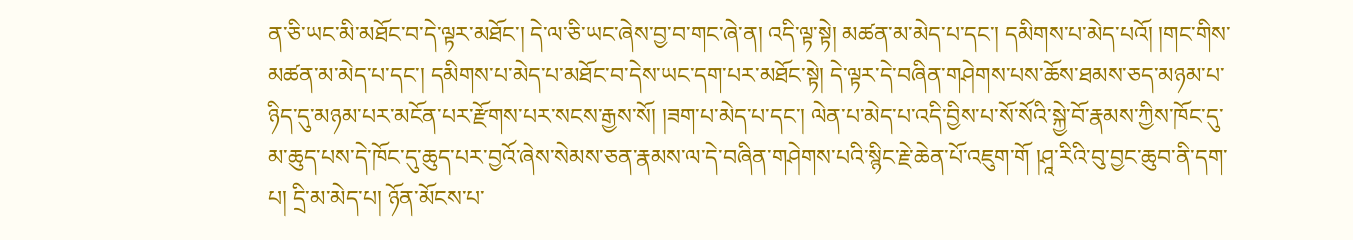ན་ཅི་ཡང་མི་མཐོང་བ་དེ་ལྟར་མཐོང་། དེ་ལ་ཅི་ཡང་ཞེས་བྱ་བ་གང་ཞེ་ན། འདི་ལྟ་སྟེ། མཚན་མ་མེད་པ་དང་། དམིགས་པ་མེད་པའོ། །གང་གིས་མཚན་མ་མེད་པ་དང་། དམིགས་པ་མེད་པ་མཐོང་བ་དེས་ཡང་དག་པར་མཐོང་སྟེ། དེ་ལྟར་དེ་བཞིན་གཤེགས་པས་ཆོས་ཐམས་ཅད་མཉམ་པ་ཉིད་དུ་མཉམ་པར་མངོན་པར་རྫོགས་པར་སངས་རྒྱས་སོ། །ཟག་པ་མེད་པ་དང་། ལེན་པ་མེད་པ་འདི་བྱིས་པ་སོ་སོའི་སྐྱེ་བོ་རྣམས་ཀྱིས་ཁོང་དུ་མ་ཆུད་པས་དེ་ཁོང་དུ་ཆུད་པར་བྱའོ་ཞེས་སེམས་ཅན་རྣམས་ལ་དེ་བཞིན་གཤེགས་པའི་སྙིང་རྗེ་ཆེན་པོ་འཇུག་གོ །ཤཱ་རིའི་བུ་བྱང་ཆུབ་ནི་དག་པ། དྲི་མ་མེད་པ། ཉོན་མོངས་པ་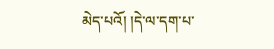མེད་པའོ། །དེ་ལ་དག་པ་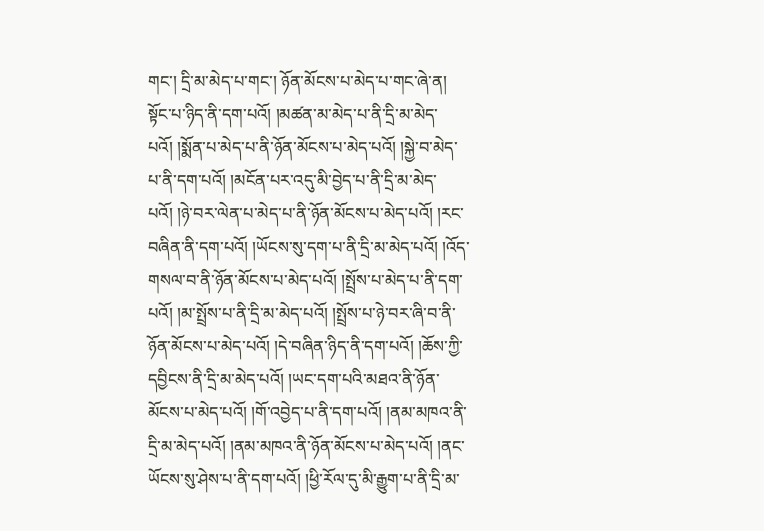གང་། དྲི་མ་མེད་པ་གང་། ཉོན་མོངས་པ་མེད་པ་གང་ཞེ་ན། སྟོང་པ་ཉིད་ནི་དག་པའོ། །མཚན་མ་མེད་པ་ནི་དྲི་མ་མེད་པའོ། །སྨོན་པ་མེད་པ་ནི་ཉོན་མོངས་པ་མེད་པའོ། །སྐྱེ་བ་མེད་པ་ནི་དག་པའོ། །མངོན་པར་འདུ་མི་བྱེད་པ་ནི་དྲི་མ་མེད་པའོ། །ཉེ་བར་ལེན་པ་མེད་པ་ནི་ཉོན་མོངས་པ་མེད་པའོ། །རང་བཞིན་ནི་དག་པའོ། །ཡོངས་སུ་དག་པ་ནི་དྲི་མ་མེད་པའོ། །འོད་གསལ་བ་ནི་ཉོན་མོངས་པ་མེད་པའོ། །སྤྲོས་པ་མེད་པ་ནི་དག་པའོ། །མ་སྤྲོས་པ་ནི་དྲི་མ་མེད་པའོ། །སྤྲོས་པ་ཉེ་བར་ཞི་བ་ནི་ཉོན་མོངས་པ་མེད་པའོ། །དེ་བཞིན་ཉིད་ནི་དག་པའོ། །ཆོས་ཀྱི་དབྱིངས་ནི་དྲི་མ་མེད་པའོ། །ཡང་དག་པའི་མཐའ་ནི་ཉོན་མོངས་པ་མེད་པའོ། །གོ་འབྱེད་པ་ནི་དག་པའོ། །ནམ་མཁའ་ནི་དྲི་མ་མེད་པའོ། །ནམ་མཁའ་ནི་ཉོན་མོངས་པ་མེད་པའོ། །ནང་ཡོངས་སུ་ཤེས་པ་ནི་དག་པའོ། །ཕྱི་རོལ་དུ་མི་རྒྱུག་པ་ནི་དྲི་མ་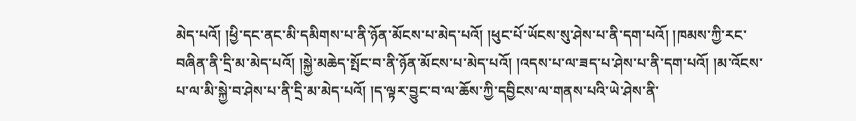མེད་པའོ། །ཕྱི་དང་ནང་མི་དམིགས་པ་ནི་ཉོན་མོངས་པ་མེད་པའོ། །ཕུང་པོ་ཡོངས་སུ་ཤེས་པ་ནི་དག་པའོ། །ཁམས་ཀྱི་རང་བཞིན་ནི་དྲི་མ་མེད་པའོ། །སྐྱེ་མཆེད་སྤོང་བ་ནི་ཉོན་མོངས་པ་མེད་པའོ། །འདས་པ་ལ་ཟད་པ་ཤེས་པ་ནི་དག་པའོ། །མ་འོངས་པ་ལ་མི་སྐྱེ་བ་ཤེས་པ་ནི་དྲི་མ་མེད་པའོ། །ད་ལྟར་བྱུང་བ་ལ་ཆོས་ཀྱི་དབྱིངས་ལ་གནས་པའི་ཡེ་ཤེས་ནི་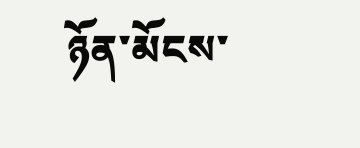ཉོན་མོངས་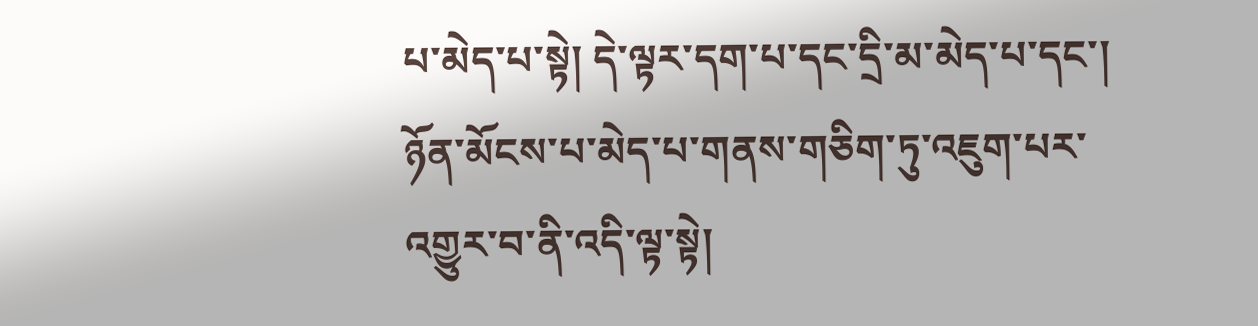པ་མེད་པ་སྟེ། དེ་ལྟར་དག་པ་དང་དྲི་མ་མེད་པ་དང་། ཉོན་མོངས་པ་མེད་པ་གནས་གཅིག་ཏུ་འཇུག་པར་འགྱུར་བ་ནི་འདི་ལྟ་སྟེ།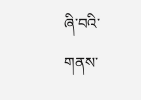ཞི་བའི་གནས་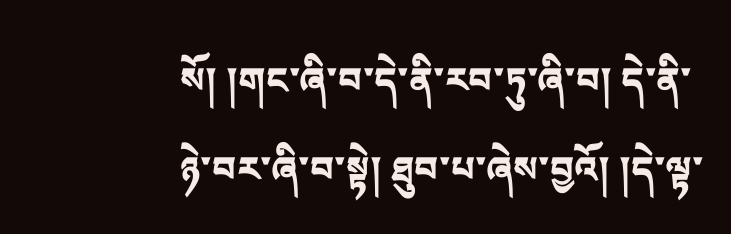སོ། །གང་ཞི་བ་དེ་ནི་རབ་ཏུ་ཞི་བ། དེ་ནི་ཉེ་བར་ཞི་བ་སྟེ། ཐུབ་པ་ཞེས་བྱའོ། །དེ་ལྟ་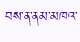བས་ན་ནམ་མཁའ་